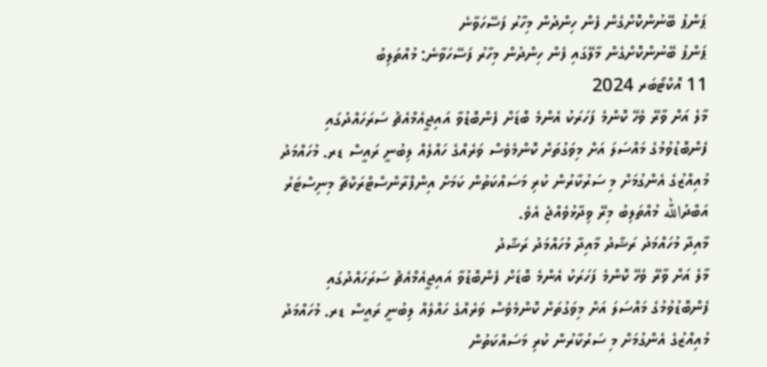ޕަންޕު ބޭނުންކޮށްގެން ފެން ހިންދުން މިހާރު ފަސޭހަވާނެ
ޕަންޕު ބޭނުންކޮށްގެން މާލޭގައި ފެން ހިންދުން މިހާރު ފަސޭހަވާނެ: މުއްތަލިބު
11 އޮކްޓޯބަރ 2024
މާލެ އަށް ވާރޭ ވެހޭ ކޮންމެ ފަހަރަކު އެންމެ ބޮޑަށް ފެންބޮޑުވާ އައިޖީއެމްއެޗު ސަރަހައްދުގައި ފެންބޮޑުވުމުގެ މައްސަލަ އަށް މިވަގުތަށް ކޮންމެވެސް ވަރެއްގެ ހައްލެއް ލިބުނީ ރައީސް ޑރ. މުހައްމަދު މުއިއްޒުގެ އެންގުމަށް މި ސަރުކާރުން ކުރި މަސައްކަތުން ކަމަށް އިންފްރާންސްޓްރަކްޗާ މިނިސްޓަރު އަބްދުالله މުއްތަލިބު މިރޭ ވިދާޅުވެއްޖެ އެވެ.
މާއިދާ މުހައްމަދު ރަޝާދު މާއިދާ މުހައްމަދު ރަޝާދު
މާލެ އަށް ވާރޭ ވެހޭ ކޮންމެ ފަހަރަކު އެންމެ ބޮޑަށް ފެންބޮޑުވާ އައިޖީއެމްއެޗު ސަރަހައްދުގައި ފެންބޮޑުވުމުގެ މައްސަލަ އަށް މިވަގުތަށް ކޮންމެވެސް ވަރެއްގެ ހައްލެއް ލިބުނީ ރައީސް ޑރ. މުހައްމަދު މުއިއްޒުގެ އެންގުމަށް މި ސަރުކާރުން ކުރި މަސައްކަތުން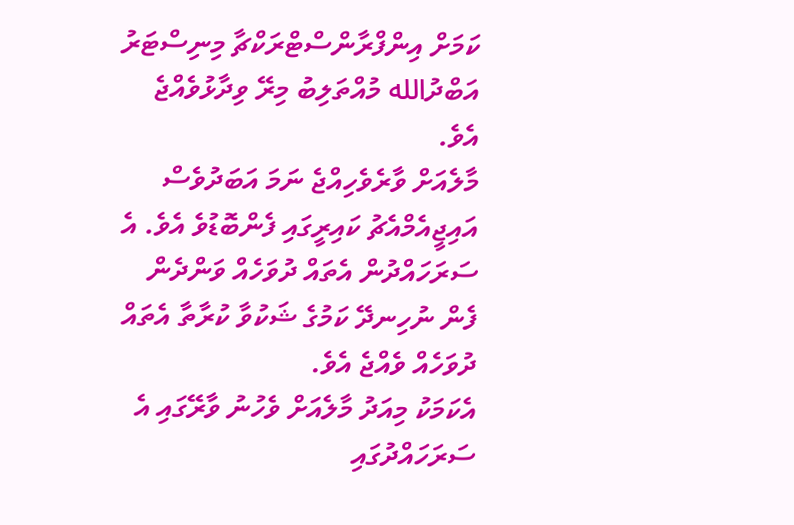ކަމަށް އިންފްރާންސްޓްރަކްޗާ މިނިސްޓަރު އަބްދުالله މުއްތަލިބު މިރޭ ވިދާޅުވެއްޖެ އެވެ.
މާލެއަށް ވާރެވެހިއްޖެ ނަމަ އަބަދުވެސް އައިޖީއެމްއެޗު ކައިރީގައި ފެންބޮޑުވެ އެވެ. އެ ސަރަހައްދުން އެތައް ދުވަހެއް ވަންދެން ފެން ނުހިނދޭ ކަމުގެ ޝަކުވާ ކުރާތާ އެތައް ދުވަހެއް ވެއްޖެ އެވެ.
އެކަމަކު މިއަދު މާލެއަށް ވެހުނު ވާރޭގައި އެ ސަރަހައްދުގައި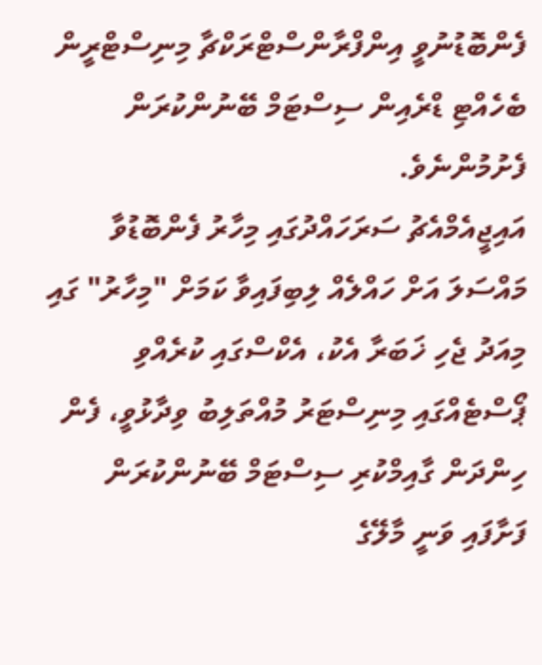ފެންބޮޑުނުވީ އިންފްރާންސްޓްރަކްޗާ މިނިސްޓްރީން ބެހެއްޓި ޑްރެއިން ސިސްޓަމް ބޭނުންކުރަން ފެށުމުންނެވެ.
އައިޖީއެމްއެޗު ސަރަހައްދުގައި މިހާރު ފެންބޮޑުވާ މައްސަލަ އަށް ހައްލެއް ލިބިފައިވާ ކަމަށް "މިހާރު" ގައި މިއަދު ޖެހި ޚަބަރާ އެކު، އެކްސްގައި ކުރެއްވި ޕޯސްޓެއްގައި މިނިސްޓަރު މުއްތަލިބު ވިދާޅުވީ، ފެން ހިންދަން ގާއިމްކުރި ސިސްޓަމް ބޭނުންކުރަން ފަށާފައި ވަނީ މާލޭގެ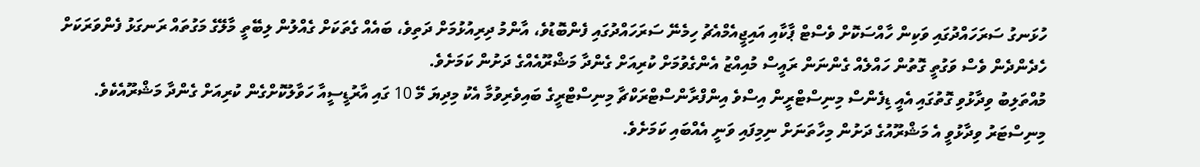ހުޅަނގު ސަރަހައްދުގައި ވަކިން ހާއްސަކޮށް ވެސްޓް ޕާކާއި އައިޖީއެމްއެޗު ހިމެނޭ ސަރަހައްދުގައި ފެންބޮޑުވެ، އާންމު ދިރިއުޅުމަށް ދަތިވެ، ބައެއް ގެތަކަށް ގެއްލުން ލިބޭތީ މާލޭގެ މަގުތައް ރަނގަޅު ފެންވަރަކަށް ހެދެންދެން ވެސް ވަގުތީ ގޮތުން ހައްލެއް ގެންނަން ރައީސް މުއިއްޒު އެންގެވުމަށް ކުރިއަށް ގެންދާ މަޝްރޫއެއްގެ ދަށުން ކަމަށެވެ.
މުއްތަލިބު ވިދާޅުވި ގޮތުގައި އެއީ ޑިފެންސް މިނިސްޓްރީން އިސްވެ އިންފްރާންސްޓްރަކްޗާ މިނިސްޓްރީގެ ބައިވެރިވުމާ އެކު މިދިޔަ މޭ 10 ގައި އާރުޑީސީއާ ހަވާލުކޮށްގެން ކުރިއަށް ގެންދާ މަޝްރޫއެކެވެ.
މިނިސްޓަރު ވިދާޅުވީ އެ މަޝްރޫއުގެ ދަށުން މިހާތަނަށް ނިމިފައި ވަނީ އެއްބައި ކަމަށެވެ.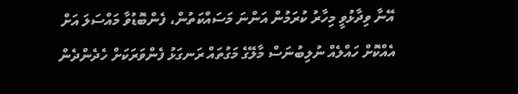އޭނާ ވިދާޅުވީ މިހާރު ކުރަމުން އަންނަ މަސައްކަތުން، ފެންބޮޑުވާ މައްސަލަ އަށް އެއްކޮށް ހައްލެއް ނުލިބުނަސް މާލޭގެ މަގުތައް ރަނގަޅު ފެންވަރަކަށް ހެދެންދެން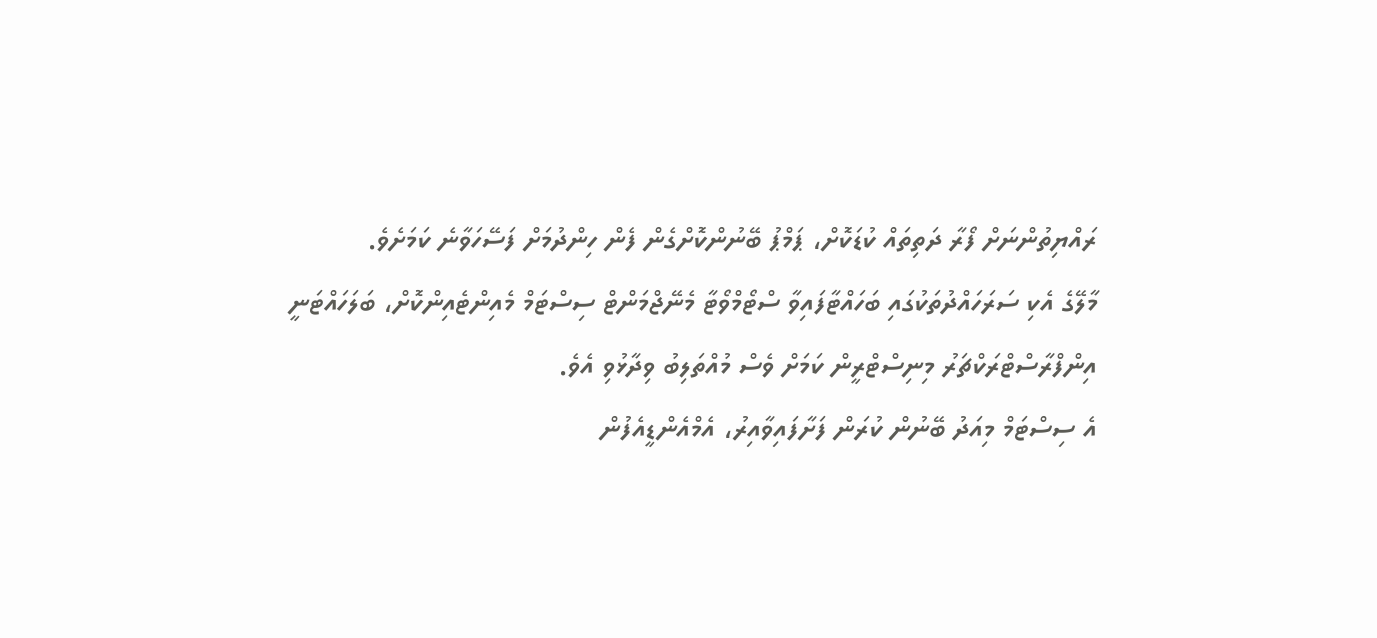ރައްޔިތުންނަށް ފޯރާ ދަތިތައް ކުޑަކޮށް، ޕަމްޕު ބޭނުންކޮށްގެން ފެން ހިންދުމަށް ފަސޭހަވާނެ ކަމަށެވެ.
މާލޭގެ އެކި ސަރަހައްދުތަކުގައި ބަހައްޓާފައިވާ ސްޓޯމްވޯޓާ މެނޭޖްމަންޓް ސިސްޓަމް މެއިންޓެއިންކޮށް، ބަލަހައްޓަނީ އިންފްރާސްޓްރަކްޗަރު މިނިސްޓްރީން ކަމަށް ވެސް މުއްތަލިބު ވިދާޅުވި އެވެ.
އެ ސިސްޓަމް މިއަދު ބޭނުން ކުރަން ފަށާފައިވާއިރު، އެމްއެންޑީއެފުން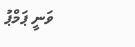ވަނީ ޕަމްޕު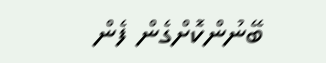ބޭނުންކޮށްގެން ފެން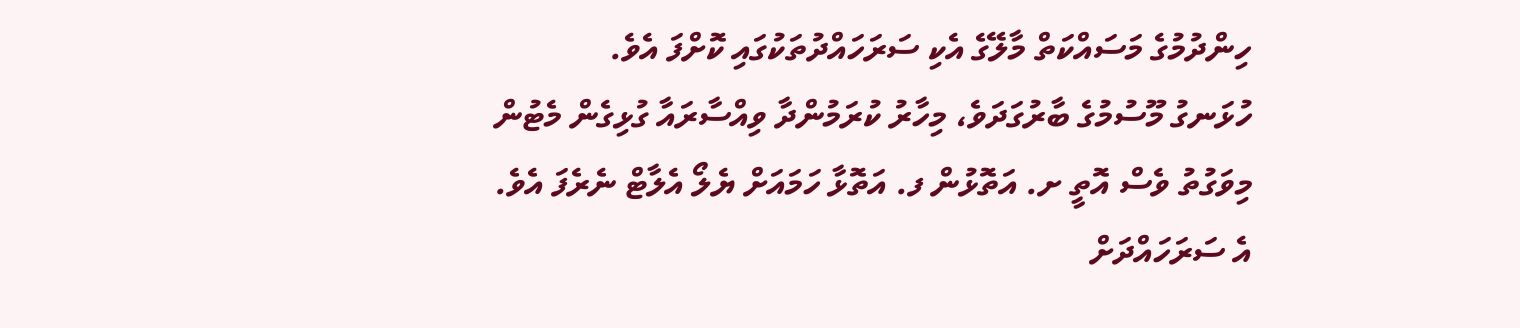ހިންދުމުގެ މަސައްކަތް މާލޭގެ އެކި ސަރަހައްދުތަކުގައި ކޮށްފަ އެވެ.
ހުޅަނގު މޫސުމުގެ ބާރުގަދަވެ، މިހާރު ކުރަމުންދާ ވިއްސާރައާ ގުޅިގެން މެޓުން މިވަގުތު ވެސް އޮތީ ށ. އަތޮޅުން ފ. އަތޮޅާ ހަމައަށް ޔެލޯ އެލާޓް ނެރެފަ އެވެ. އެ ސަރަހައްދަށް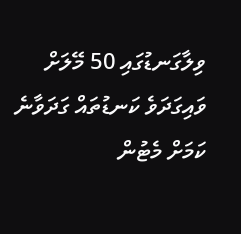ވިލާގަނޑުގައި 50 މޭލަށް ވައިގަދަވެ ކަނޑުތައް ގަދަވާނެ ކަމަށް މެޓުން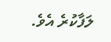ލަފާކުރެ އެވެ.